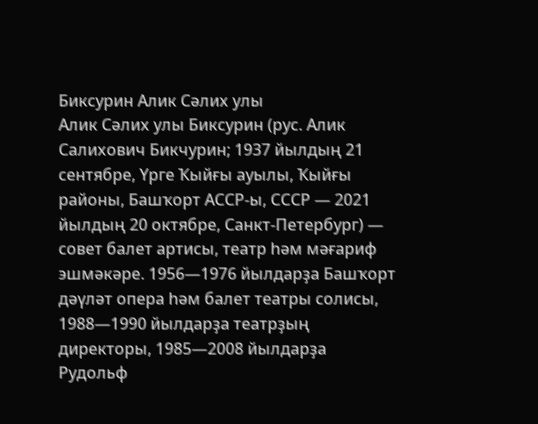Биксурин Алик Сәлих улы
Алик Сәлих улы Биксурин (рус. Алик Салихович Бикчурин; 1937 йылдың 21 сентябре, Үрге Ҡыйғы ауылы, Ҡыйғы районы, Башҡорт АССР-ы, СССР — 2021 йылдың 20 октябре, Санкт-Петербург) — совет балет артисы, театр һәм мәғариф эшмәкәре. 1956—1976 йылдарҙа Башҡорт дәүләт опера һәм балет театры солисы, 1988—1990 йылдарҙа театрҙың директоры, 1985—2008 йылдарҙа Рудольф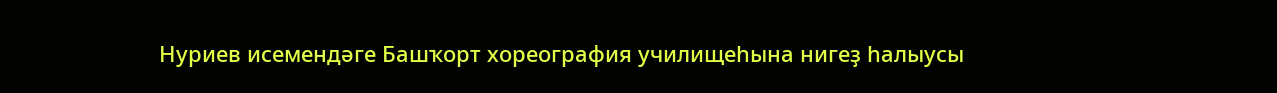Нуриев исемендәге Башҡорт хореография училищеһына нигеҙ һалыусы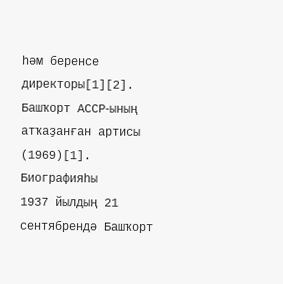һәм беренсе директоры[1][2]. Башҡорт АССР‑ының атҡаҙанған артисы (1969)[1].
Биографияһы
1937 йылдың 21 сентябрендә Башҡорт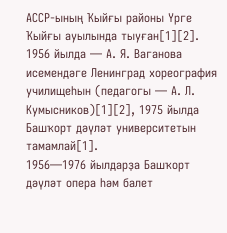АССР‑ының Ҡыйғы районы Үрге Ҡыйғы ауылында тыуған[1][2].
1956 йылда — А. Я. Ваганова исемендәге Ленинград хореография училищеһын (педагогы — А. Л. Кумысников)[1][2], 1975 йылда Башҡорт дәүләт университетын тамамлай[1].
1956—1976 йылдарҙа Башҡорт дәүләт опера һәм балет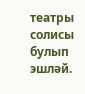театры солисы булып эшләй.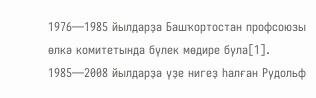1976—1985 йылдарҙа Башҡортостан профсоюзы өлкә комитетында бүлек мөдире була[1]. 1985—2008 йылдарҙа үҙе нигеҙ һалған Рудольф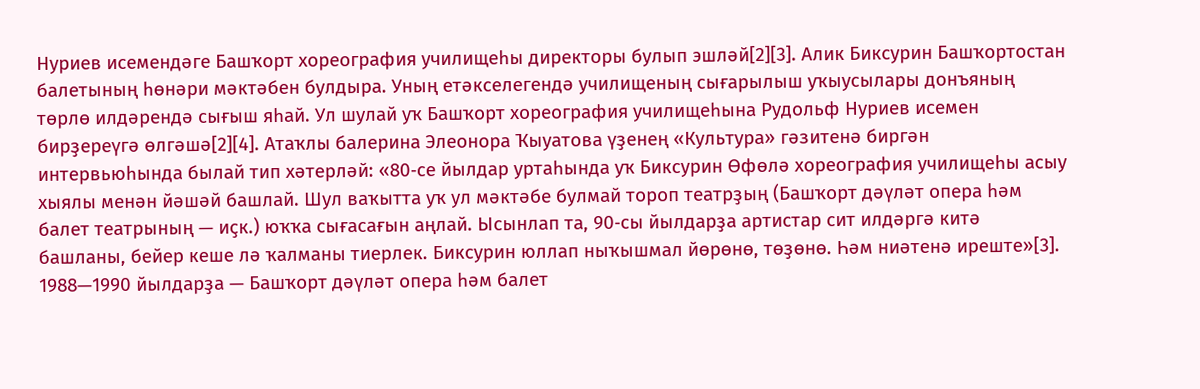Нуриев исемендәге Башҡорт хореография училищеһы директоры булып эшләй[2][3]. Алик Биксурин Башҡортостан балетының һөнәри мәктәбен булдыра. Уның етәкселегендә училищеның сығарылыш уҡыусылары донъяның төрлө илдәрендә сығыш яһай. Ул шулай уҡ Башҡорт хореография училищеһына Рудольф Нуриев исемен бирҙереүгә өлгәшә[2][4]. Атаҡлы балерина Элеонора Ҡыуатова үҙенең «Культура» гәзитенә биргән интервьюһында былай тип хәтерләй: «80‑се йылдар уртаһында уҡ Биксурин Өфөлә хореография училищеһы асыу хыялы менән йәшәй башлай. Шул ваҡытта уҡ ул мәктәбе булмай тороп театрҙың (Башҡорт дәүләт опера һәм балет театрының — иҫк.) юҡҡа сығасағын аңлай. Ысынлап та, 90‑сы йылдарҙа артистар сит илдәргә китә башланы, бейер кеше лә ҡалманы тиерлек. Биксурин юллап ныҡышмал йөрөнө, төҙөнө. Һәм ниәтенә иреште»[3].
1988—1990 йылдарҙа — Башҡорт дәүләт опера һәм балет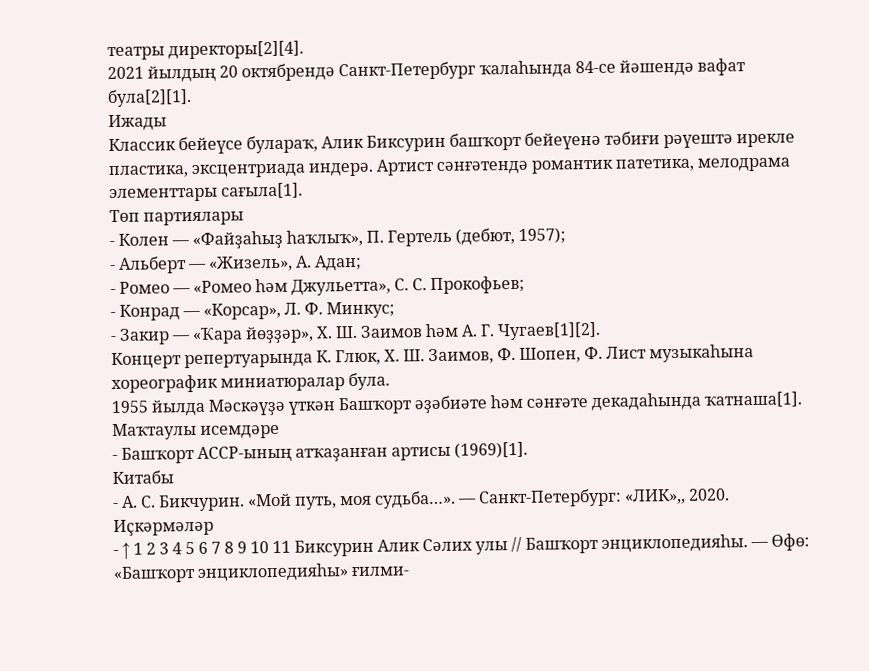театры директоры[2][4].
2021 йылдың 20 октябрендә Санкт‑Петербург ҡалаһында 84‑се йәшендә вафат була[2][1].
Ижады
Классик бейеүсе булараҡ, Алик Биксурин башҡорт бейеүенә тәбиғи рәүештә ирекле пластика, эксцентриада индерә. Артист сәнғәтендә романтик патетика, мелодрама элементтары сағыла[1].
Төп партиялары
- Колен — «Файҙаһыҙ һаҡлыҡ», П. Гертель (дебют, 1957);
- Альберт — «Жизель», А. Адан;
- Ромео — «Ромео һәм Джульетта», С. С. Прокофьев;
- Конрад — «Корсар», Л. Ф. Минкус;
- Закир — «Ҡара йөҙҙәр», Х. Ш. Заимов һәм А. Г. Чугаев[1][2].
Концерт репертуарында К. Глюк, Х. Ш. Заимов, Ф. Шопен, Ф. Лист музыкаһына хореографик миниатюралар була.
1955 йылда Мәскәүҙә үткән Башҡорт әҙәбиәте һәм сәнғәте декадаһында ҡатнаша[1].
Маҡтаулы исемдәре
- Башҡорт АССР‑ының атҡаҙанған артисы (1969)[1].
Китабы
- А. С. Бикчурин. «Мой путь, моя судьба…». — Санкт-Петербург: «ЛИК»,, 2020.
Иҫкәрмәләр
- ↑ 1 2 3 4 5 6 7 8 9 10 11 Биксурин Алик Сәлих улы // Башҡорт энциклопедияһы. — Өфө: «Башҡорт энциклопедияһы» ғилми-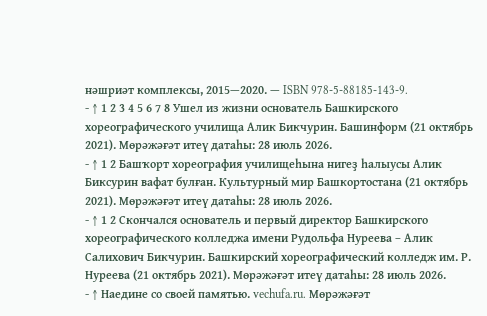нәшриәт комплексы, 2015—2020. — ISBN 978-5-88185-143-9.
- ↑ 1 2 3 4 5 6 7 8 Ушел из жизни основатель Башкирского хореографического училища Алик Бикчурин. Башинформ (21 октябрь 2021). Мөрәжәғәт итеү датаһы: 28 июль 2026.
- ↑ 1 2 Башҡорт хореография училищеһына нигеҙ һалыусы Алик Биксурин вафат булған. Культурный мир Башкортостана (21 октябрь 2021). Мөрәжәғәт итеү датаһы: 28 июль 2026.
- ↑ 1 2 Скончался основатель и первый директор Башкирского хореографического колледжа имени Рудольфа Нуреева – Алик Салихович Бикчурин. Башкирский хореографический колледж им. Р. Нуреева (21 октябрь 2021). Мөрәжәғәт итеү датаһы: 28 июль 2026.
- ↑ Наедине со своей памятью. vechufa.ru. Мөрәжәғәт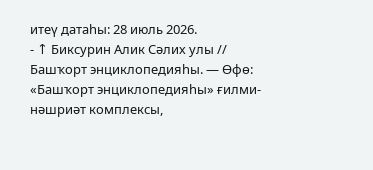итеү датаһы: 28 июль 2026.
- ↑ Биксурин Алик Сәлих улы // Башҡорт энциклопедияһы. — Өфө: «Башҡорт энциклопедияһы» ғилми-нәшриәт комплексы,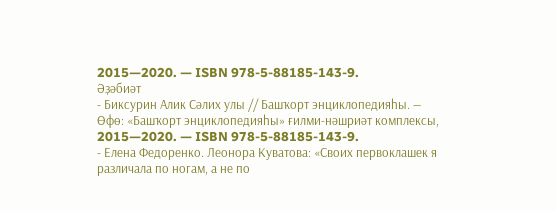2015—2020. — ISBN 978-5-88185-143-9.
Әҙәбиәт
- Биксурин Алик Сәлих улы // Башҡорт энциклопедияһы. — Өфө: «Башҡорт энциклопедияһы» ғилми-нәшриәт комплексы, 2015—2020. — ISBN 978-5-88185-143-9.
- Елена Федоренко. Леонора Куватова: «Своих первоклашек я различала по ногам, а не по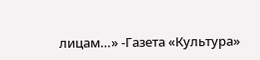лицам…» -Газета «Культура»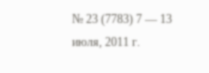№ 23 (7783) 7 — 13 июля, 2011 г.